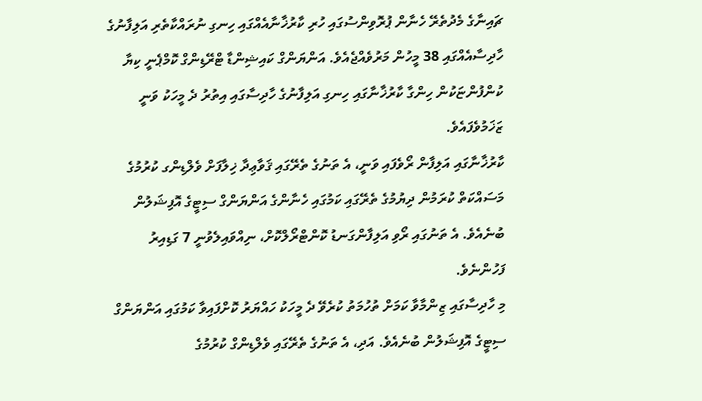ޗައިނާގެ މެދުތެރޭ ހެނާން ޕުރޮވިންސުގައި ހުރި ކާރުޚާނާއެއްގައި ހިނގި ނުރައްކާތެރި އަލިފާނުގެ ހާދިސާއެއްގައި 38 މީހުން މަރުވެއްޖެއެވެ. އަންޔަންގް ކައިޝިންޑާ ޓްރޭޑިންގް ކޮމްޕެނީ ކިޔާ ކުންފުންޏަކުން ހިންގާ ކާރުޚާނާގައި ހިނގި އަލިފާނުގެ ހާދިސާގައި އިތުރު ދެ މީހަކު ވަނީ ޒަޚަމުވެފައެވެ.
ކާރުޚާނާގައި އަލިފާން ރޯވެފައި ވަނީ، އެ ތަނުގެ ތެރޭގައި ޤަވާޢިދާ ޚިލާފަށް ވެލްޑިންގ ކުރުމުގެ މަސައްކަތް ކުރަމުން ދިޔުމުގެ ތެރޭގައި ކަމުގައި ހެނާންގެ އަންޔަންގް ސިޓީގެ އޮފިޝަލުން ބުނެއެވެ. އެ ތަނުގައި ރޯވި އަލިފާންގަނޑު ކޮންޓްރޯލްކޮށް، ނިއްވައިލެވުނީ 7 ގަޑިއިރު ފަހުންނެވެ.
މި ހާދިސާގައި ޒިންމާވާ ކަމަށް ތުހުމަތު ކުރެވޭ ދެ މީހަކު ހައްޔަރު ކޮށްފައިވާ ކަމުގައި އަންޔަންގް ސިޓީގެ އޮފިޝަލުން ބުނެއެވެ. އަދި، އެ ތަނުގެ ތެރޭގައި ވެލްޑިންގް ކުރުމުގެ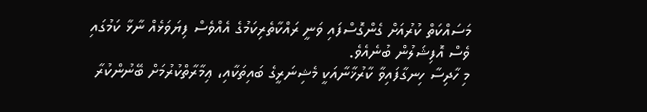މަސައްކަތް ކުރުއަށް ގެންގޮސްފައި ވަނީ ރައްކާތެރިކަމުގެ އެއްވެސް ފިޔަވަޅެއް ނާޅާ ކަމުގައި ވެސް އޮފިޝަލުން ބުނެއެވެ.
މި ހާދިސާ ހިނގާފައިވާ ކާރުޚާނާއަކީ މެޝިނަރީގެ ބައިތަކާއި، ޢިމާރާތްކުރުމަށް ބޭނުންކުރާ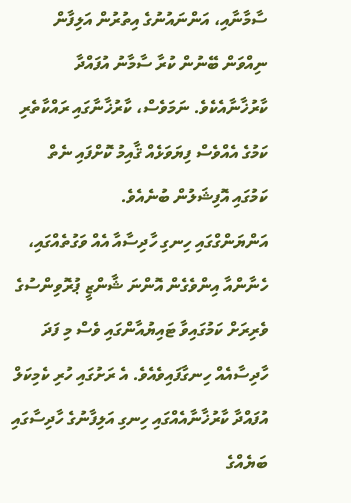ސާމާނާއި، އަންނައުނުގެ އިތުރުން އަލިފާން ނިއްވަން ބޭނުން ކުރާ ސާމާނު އުފައްދާ ކާރުޚާނާއެކެވެ. ނަމަވެސް، ކާރުޚާނާގައި ރައްކާތެރި ކަމުގެ އެއްވެސް ފިޔަވަޅެއް ޤާއިމު ކޮށްފައި ނެތް ކަމުގައި އޮފިޝަލުން ބުނެއެވެ.
އަންޔަންގްގައި ހިނގި ހާދިސާއާ އެއް ވަގުތެއްގައި، ހެނާންއާ އިންވެގެން އޮންނަ ޝާންޒީ ޕުރޮވިންސުގެ ވެރިރަށް ކަމުގައިވާ ޓައިޔުއާންގައި ވެސް މި ފަދަ ހާދިސާއެއް ހިނގާފައިވެއެވެ. އެ ރަށުގައި ހުރި ކެމިކަލް އުފައްދާ ކާރުޚާނާއެއްގައި ހިނގި އަލިފާނުގެ ހާދިސާގައި ބަޔެއްގެ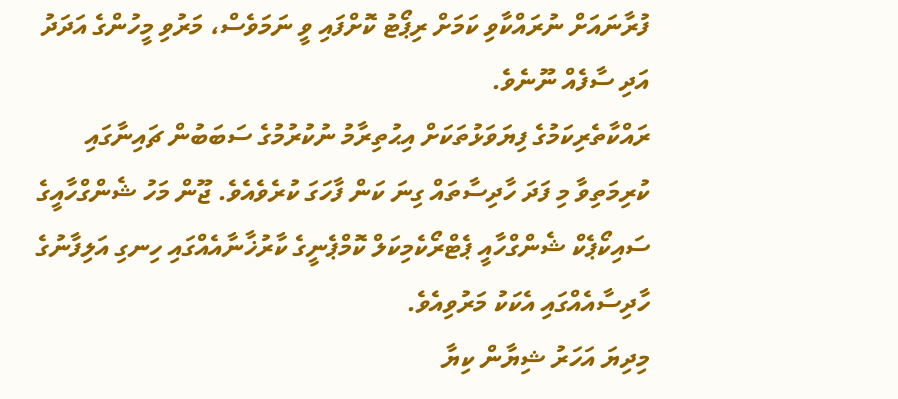ފުރާނައަށް ނުރައްކާވި ކަމަށް ރިޕޯޓު ކޮށްފައި ވީ ނަމަވެސް، މަރުވި މީހުންގެ އަދަދު އަދި ސާފެއް ނޫނެވެ.
ރައްކާތެރިކަމުގެ ފިޔަވަޅުތަކަށް އިޙުތިރާމު ނުކުރުމުގެ ސަބަބުން ޗައިނާގައި ކުރިމަތިވާ މި ފަދަ ހާދިސާތައް ގިނަ ކަން ފާހަގަ ކުރެވެއެވެ. ޖޫން މަހު ޝެންގްހާއީގެ ސައިކޯޕެކް ޝެންގްހާއީ ޕެޓްރޯކެމިކަލް ކޮމްޕެނީގެ ކާރުޚާނާއެއްގައި ހިނގި އަލިފާނުގެ ހާދިސާއެއްގައި އެކަކު މަރުވިއެވެ.
މިދިޔަ އަހަރު ޝިޔާން ކިޔާ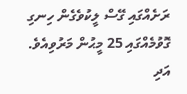ރަށެއްގައި ގޭސް ލީކުވެގެން ހިނގި ގޮވުމެއްގައި 25 މީޙުން މަރުވިއެވެ. އަދި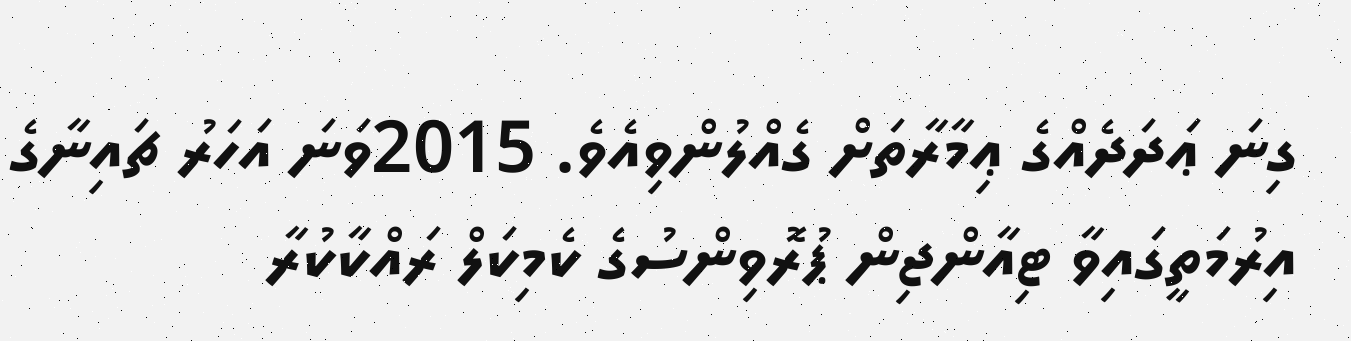ގިނަ ޢަދަދެއްގެ ޢިމާރާތަށް ގެއްލުންވިއެވެ. 2015ވަނަ އަހަރު ޗައިނާގެ އިރުމަތީގައިވާ ޓިއާންޖިން ޕުރޮވިންސުގެ ކެމިކަލް ރައްކާކުރާ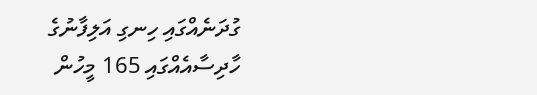ގުދަނެއްގައި ހިނގި އަލިފާނުގެ ހާދިސާއެއްގައި 165 މީހުން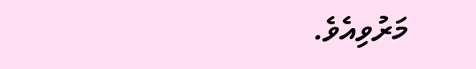މަރުވިއެވެ.